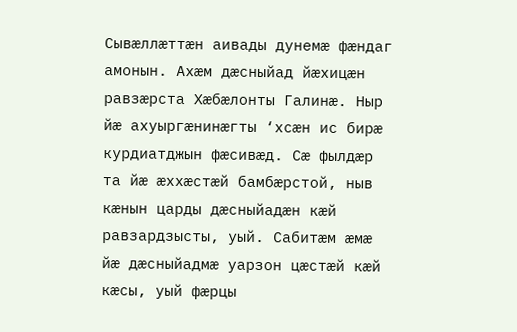Сывæллæттæн аивады дунемæ фæндаг амонын. Ахæм дæсныйад йæхицæн равзæрста Хæбæлонты Галинæ. Ныр йæ ахуыргæнинæгты ‘хсæн ис бирæ курдиатджын фæсивæд. Сæ фылдæр та йæ ӕххӕстӕй бамбæрстой, ныв кæнын царды дæсныйадӕн кæй равзардзысты, уый. Сабитæм æмæ йæ дæсныйадмæ уарзон цӕстӕй кӕй кӕсы, уый фæрцы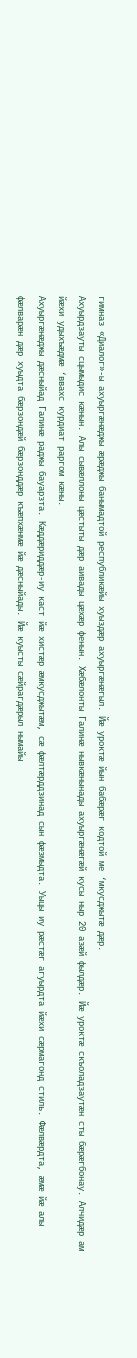гимназ «Диалог»-ы ахуыргæнæджы æрæджы банымадтой республикæйы хуыздæр ахуыргæнæгыл. Йæ уроктæ йын бабæрæг кодтой ме ‘мкусджытæ дæр.
Ахуырдзауты сцымыдис кӕнын. Алы сывæллоны цæстыты дæр аивады цæхæр фенын. Хæбæлонты Галинæ нывкæнынады ахуыргæнæгæй кусы ныр 20 азæй фылдæр. Йæ уроктæ скъоладзаутæн сты бæрæгбонау. Алчидæр ам йæхи удыхъæдмæ ‘ввахс курдиат раргом кæны.
Ахуыргæнæджы дæсныйад Галинæ раджы бауарзта. Кæддæриддæр-иу каст йæ хистæр æмкусджытæм, сæ фæлтæрддзинад сын фæзмыдта. Уыцы иу рæстæг агуырдта йæхи сæрмагонд стиль. Фæлвæрдта, æмæ йæ алы фæлварæн дæр хуыдта бæрзондæй бæрзонддæр къæпхæнмæ йæ дæсныйады. Йæ куысты сæйрагдæрыл нымайы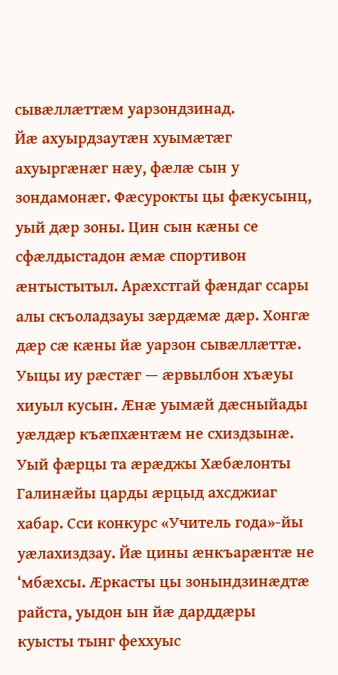сывæллæттæм уарзондзинад.
Йæ ахуырдзаутæн хуымæтæг ахуыргæнæг нæу, фæлæ сын у зондамонæг. Фæсурокты цы фӕкусынц, уый дæр зоны. Цин сын кæны се сфæлдыстадон æмæ спортивон æнтыстытыл. Арæхстгай фæндаг ссары алы скъоладзауы зæрдæмæ дæр. Хонгæ дæр сæ кæны йæ уарзон сывæллæттæ.
Уыцы иу рæстæг — æрвылбон хъæуы хиуыл кусын. Æнæ уымæй дæсныйады уæлдæр къæпхæнтæм не схиздзынæ. Уый фæрцы та æрæджы Хæбæлонты Галинæйы царды æрцыд ахсджиаг хабар. Сси конкурс «Учитель года»-йы уæлахиздзау. Йæ цины æнкъарæнтæ не ‘мбæхсы. Æркасты цы зонындзинæдтæ райста, уыдон ын йæ дарддæры куысты тынг феххуыс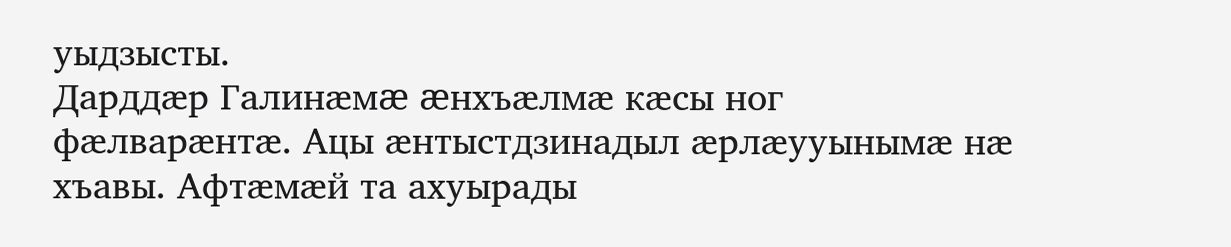уыдзысты.
Дарддæр Галинæмæ æнхъæлмæ кæсы ног фæлварæнтæ. Ацы æнтыстдзинадыл æрлæууынымæ нæ хъавы. Афтæмæй та ахуырады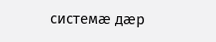системæ дæр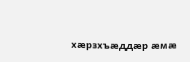хæрзхъæддæр æмæ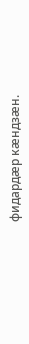фидардæр кæндзæн.